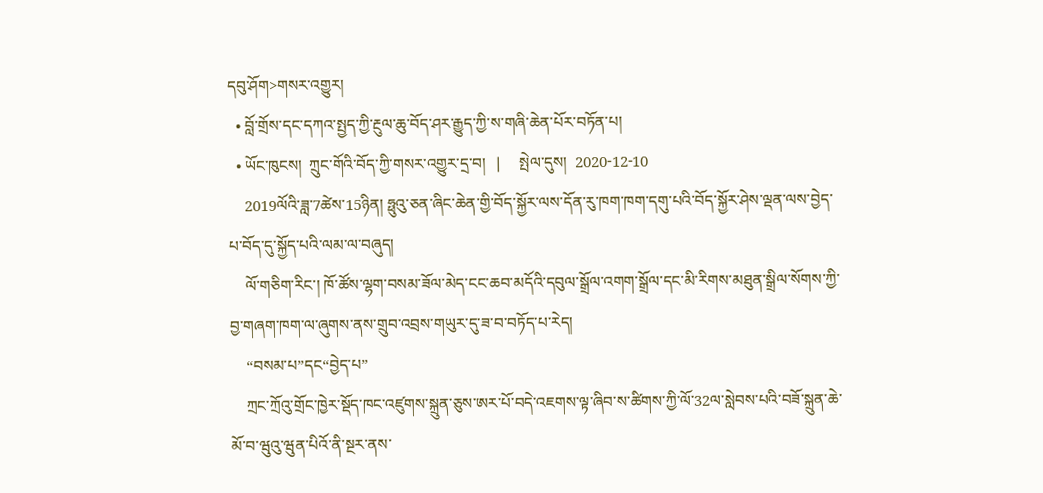དབུ་ཤོག>གསར་འགྱུར།
  • བློ་གྲོས་དང་དཀའ་སྤྱད་ཀྱི་རྔུལ་ཆུ་བོད་ཤར་རྒྱུད་ཀྱི་ས་གཞི་ཆེན་པོར་བཏོན་པ།
  • ཡོང་ཁུངས།  ཀྲུང་གོའི་བོད་ཀྱི་གསར་འགྱུར་དྲ་བ།   |     སྤེལ་དུས།  2020-12-10
    2019ལོའི་ཟླ་7ཚེས་15ཉིན། ཧྥུའུ་ཅན་ཞིང་ཆེན་གྱི་བོད་སྐྱོར་ལས་དོན་རུ་ཁག་ཁག་དགུ་པའི་བོད་སྐྱོར་ཤེས་ལྡན་ལས་བྱེད་པ་བོད་དུ་སྐྱོད་པའི་ལམ་ལ་བཞུད།
    ལོ་གཅིག་རིང་། ཁོ་ཚོས་ལྷག་བསམ་ཟོལ་མེད་ངང་ཆབ་མདོའི་དབུལ་སྒྲོལ་འགག་སྒྲོལ་དང་མི་རིགས་མཐུན་སྒྲིལ་སོགས་ཀྱི་བྱ་གཞག་ཁག་ལ་ཞུགས་ནས་གྲུབ་འབྲས་གཡུར་དུ་ཟ་བ་བཏོད་པ་རེད།
    “བསམ་པ”དང“བྱེད་པ”
    ཀྲང་ཀྲོའུ་གྲོང་ཁྱེར་སྡོད་ཁང་འཛུགས་སྐྲུན་ཅུས་ཨར་པོ་བདེ་འཇགས་ལྟ་ཞིབ་ས་ཚིགས་ཀྱི་ལོ་32ལ་སླེབས་པའི་བཟོ་སྐྲུན་ཆེ་མོ་བ་ཝུའུ་ཝུན་པིའོ་ནི་སྔར་ནས་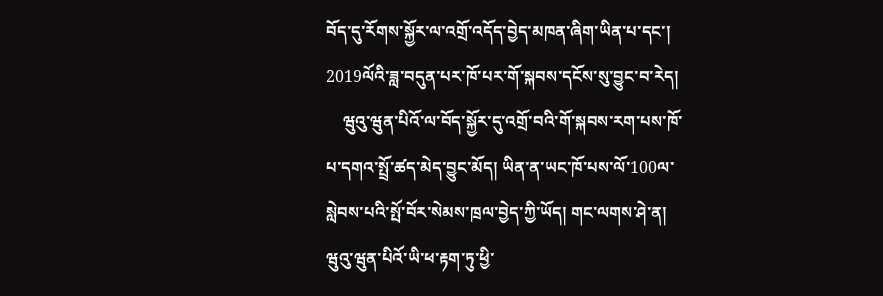བོད་དུ་རོགས་སྐྱོར་ལ་འགྲོ་འདོད་བྱེད་མཁན་ཞིག་ཡིན་པ་དང་། 2019ལོའི་ཟླ་བདུན་པར་ཁོ་པར་གོ་སྐབས་དངོས་སུ་བྱུང་བ་རེད།
    ཝུའུ་ཝུན་པིའོ་ལ་བོད་སྐྱོར་དུ་འགྲོ་བའི་གོ་སྐབས་རག་པས་ཁོ་པ་དགའ་སྤྲོ་ཚད་མེད་བྱུང་མོད། ཡིན་ན་ཡང་ཁོ་པས་ལོ་100ལ་སླེབས་པའི་སྤོ་བོར་སེམས་ཁྲལ་བྱེད་ཀྱི་ཡོད། གང་ལགས་ཤེ་ན། ཝུའུ་ཝུན་པིའོ་ཡི་ཕ་རྟག་ཏུ་ཕྱི་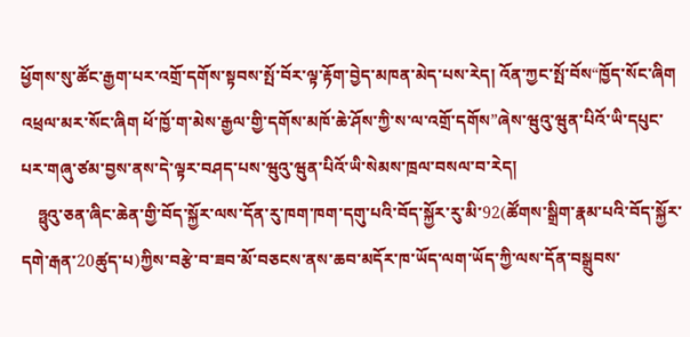ཕྱོགས་སུ་ཚོང་རྒྱག་པར་འགྲོ་དགོས་སྟབས་སྤོ་བོར་ལྟ་རྟོག་བྱེད་མཁན་མེད་པས་རེད། འོན་ཀྱང་སྤོ་བོས“ཁྱོད་སོང་ཞིག འཕྲལ་མར་སོང་ཞིག ཕོ་ཁྱོ་ག་མེས་རྒྱལ་གྱི་དགོས་མཁོ་ཆེ་ཤོས་ཀྱི་ས་ལ་འགྲོ་དགོས”ཞེས་ཝུའུ་ཝུན་པིའོ་ཡི་དཔུང་པར་གཞུ་ཙམ་བྱས་ནས་དེ་ལྟར་བཤད་པས་ཝུའུ་ཝུན་པིའོ་ཡི་སེམས་ཁྲལ་བསལ་བ་རེད།
    ཧྥུའུ་ཅན་ཞིང་ཆེན་གྱི་བོད་སྐྱོར་ལས་དོན་རུ་ཁག་ཁག་དགུ་པའི་བོད་སྐྱོར་རུ་མི་92(ཚོགས་སྒྲིག་རྣམ་པའི་བོད་སྐྱོར་དགེ་རྒན་20ཚུད་པ)ཀྱིས་བརྩེ་བ་ཟབ་མོ་བཅངས་ནས་ཆབ་མདོར་ཁ་ཡོད་ལག་ཡོད་ཀྱི་ལས་དོན་བསྒྲུབས་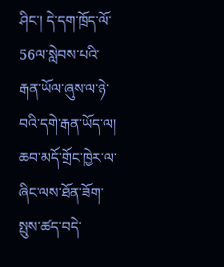ཤིང་། དེ་དག་ཁྲོད་ལོ་56ལ་སླེབས་པའི་རྒན་ཡོལ་ཞུས་ལ་ཉེ་བའི་དགེ་རྒན་ཡོད་ལ། ཆབ་མདོ་གྲོང་ཁྱེར་ལ་ཞིང་ལས་ཐོན་ཟོག་སྤུས་ཚད་བདེ་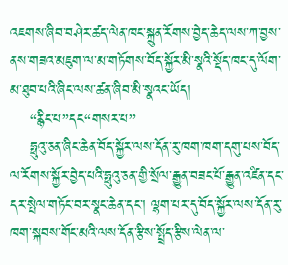འཇགས་ཞིབ་བཤེར་ཚད་ལེན་ཁང་སྐྲུན་རོགས་བྱེད་ཆེད་ལས་ཀ་བྱས་ནས་གཟའ་མཇུག་ལ་མ་གཏོགས་བོད་སྐྱོར་མི་སྣའི་སྡོད་ཁང་དུ་ལོག་མ་ཐུབ་པའི་ཞིང་ལས་ཚན་ཞིབ་མི་སྣའང་ཡོད།
    “རྙིང་པ”དང“གསར་པ”
    ཧྥུའུ་ཅན་ཞིང་ཆེན་བོད་སྐྱོར་ལས་དོན་རུ་ཁག་ཁག་དགུ་པས་བོད་ལ་རོགས་སྐྱོར་བྱེད་པའི་ཧྥུའུ་ཅན་གྱི་སྲོལ་རྒྱུན་བཟང་པོ་རྒྱུན་འཛིན་དང་དར་སྤེལ་གཏོང་བར་སྣང་ཆེན་དང་། ལྷག་པར་དུ་བོད་སྐྱོར་ལས་དོན་རུ་ཁག་སྐབས་གོང་མའི་ལས་དོན་རྩིས་སྤྲོད་རྩིས་ལེན་ལ་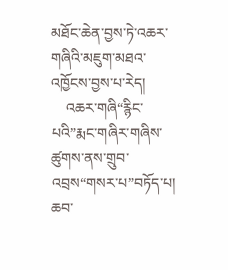མཐོང་ཆེན་བྱས་ཏེ་འཆར་གཞིའི་མཇུག་མཐའ་འཁྱོངས་བྱས་པ་རེད།
    འཆར་གཞི“རྙིང་པའི”རྨང་གཞིར་གཞིས་ཚུགས་ནས་གྲུབ་འབྲས“གསར་པ”བཏོད་པ། ཆབ་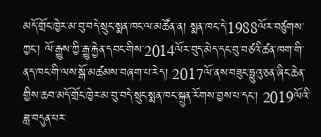མདོ་གྲོང་ཁྱེར་མ་བུ་བདེ་སྲུང་སྨན་ཁང་ལ་མཚོན་ན། སྨན་ཁང་དེ་1988ལོར་བཙུགས་ཀྱང་། ལོ་རྒྱུས་ཀྱི་རྒྱུ་རྐྱེན་དབང་གིས་2014ལོར་བུད་མེད་དང་བུ་བཙའི་ཚན་ཁག་གི་ནད་ཁང་གི་ལས་སྒོ་མཚམས་བཞག་པ་རེད། 2017ལོ་ནས་བཟུང་ཧྥུའུ་ཅན་ཞིང་ཆེན་གྱིས་ཆབ་མདོ་གྲོང་ཁྱེར་མ་བུ་བདེ་སྲུང་སྨན་ཁང་སྐྲུན་རོགས་བྱས་པ་དང་། 2019ལོའི་ཟླ་བདུན་པར་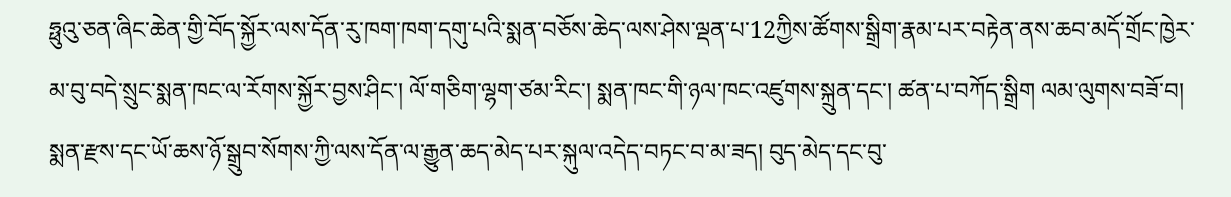ཧྥུའུ་ཅན་ཞིང་ཆེན་གྱི་བོད་སྐྱོར་ལས་དོན་རུ་ཁག་ཁག་དགུ་པའི་སྨན་བཅོས་ཆེད་ལས་ཤེས་ལྡན་པ་12ཀྱིས་ཚོགས་སྒྲིག་རྣམ་པར་བརྟེན་ནས་ཆབ་མདོ་གྲོང་ཁྱེར་མ་བུ་བདེ་སྲུང་སྨན་ཁང་ལ་རོགས་སྐྱོར་བྱས་ཤིང་། ལོ་གཅིག་ལྷག་ཙམ་རིང་། སྨན་ཁང་གི་ཉལ་ཁང་འཛུགས་སྐྲུན་དང་། ཚན་པ་བཀོད་སྒྲིག ལམ་ལུགས་བཟོ་བ། སྨན་རྫས་དང་ཡོ་ཆས་ཉོ་སྒྲུབ་སོགས་ཀྱི་ལས་དོན་ལ་རྒྱུན་ཆད་མེད་པར་སྐུལ་འདེད་བཏང་བ་མ་ཟད། བུད་མེད་དང་བུ་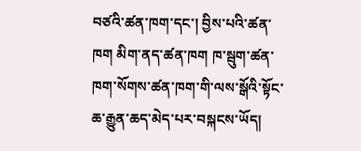བཙའི་ཚན་ཁག་དང་། བྱིས་པའི་ཚན་ཁག མིག་ནད་ཚན་ཁག ཁ་སྦུག་ཚན་ཁག་སོགས་ཚན་ཁག་གི་ལས་སྒོའི་སྟོང་ཆ་རྒྱུན་ཆད་མེད་པར་བསྐངས་ཡོད།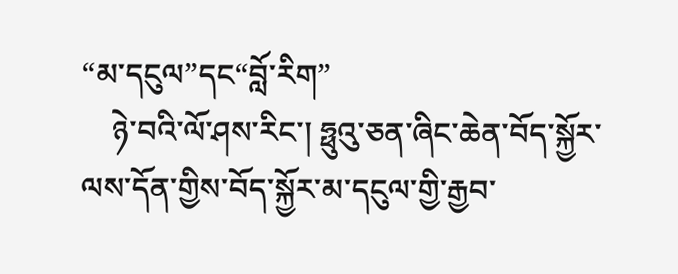“མ་དངུལ”དང“བློ་རིག”
    ཉེ་བའི་ལོ་ཤས་རིང་། ཧྥུའུ་ཅན་ཞིང་ཆེན་བོད་སྐྱོར་ལས་དོན་གྱིས་བོད་སྐྱོར་མ་དངུལ་གྱི་རྒྱབ་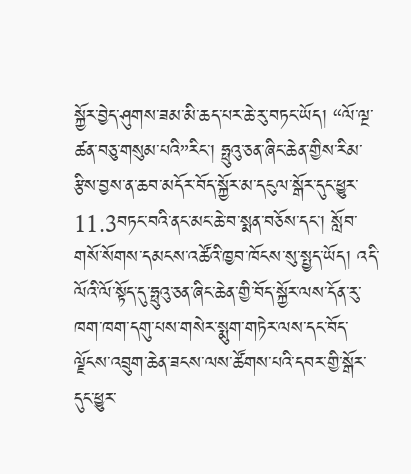སྐྱོར་བྱེད་ཤུགས་ཟམ་མི་ཆད་པར་ཆེ་རུ་བཏང་ཡོད། “ལོ་ལྔ་ཚན་བཅུ་གསུམ་པའི”རིང་། ཧྥུའུ་ཅན་ཞིང་ཆེན་གྱིས་རིམ་རྩིས་བྱས་ན་ཆབ་མདོར་བོད་སྐྱོར་མ་དངུལ་སྒོར་དུང་ཕྱུར་11.3བཏང་བའི་ནང་མང་ཆེ་བ་སྨན་བཅོས་དང་། སློབ་གསོ་སོགས་དམངས་འཚོའི་ཁྱབ་ཁོངས་སུ་སྤྱད་ཡོད། འདི་ལོའི་ལོ་སྟོད་དུ་ཧྥུའུ་ཅན་ཞིང་ཆེན་གྱི་བོད་སྐྱོར་ལས་དོན་རུ་ཁག་ཁག་དགུ་པས་གསེར་སྨུག་གཏེར་ལས་དང་བོད་ལྗོངས་འབྲུག་ཆེན་ཟངས་ལས་ཚོགས་པའི་དབར་གྱི་སྒོར་དུང་ཕྱུར་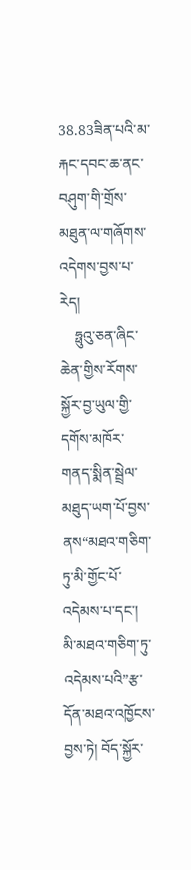38.83ཟིན་པའི་མ་རྐང་དབང་ཆ་ནང་བཤུག་གི་གྲོས་མཐུན་ལ་གཞོགས་འདེགས་བྱས་པ་རེད།
    ཧྥུའུ་ཅན་ཞིང་ཆེན་གྱིས་རོགས་སྐྱོར་བྱ་ཡུལ་གྱི་དགོས་མཁོར་གནད་སྨིན་སྦྲེལ་མཐུད་ཡག་པོ་བྱས་ནས“མཐའ་གཅིག་ཏུ་མི་གྱོང་པོ་འདེམས་པ་དང་། མི་མཐའ་གཅིག་ཏུ་འདེམས་པའི”རྩ་དོན་མཐའ་འཁྱོངས་བྱས་ཏེ། བོད་སྐྱོར་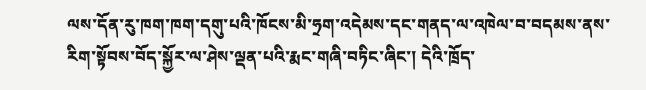ལས་དོན་རུ་ཁག་ཁག་དགུ་པའི་ཁོངས་མི་ཧྲག་འདེམས་དང་གནད་ལ་འཁེལ་བ་བདམས་ནས་རིག་སྟོབས་བོད་སྐྱོར་ལ་ཤེས་ལྡན་པའི་རྨང་གཞི་བཏིང་ཞིང་། དེའི་ཁྲོད་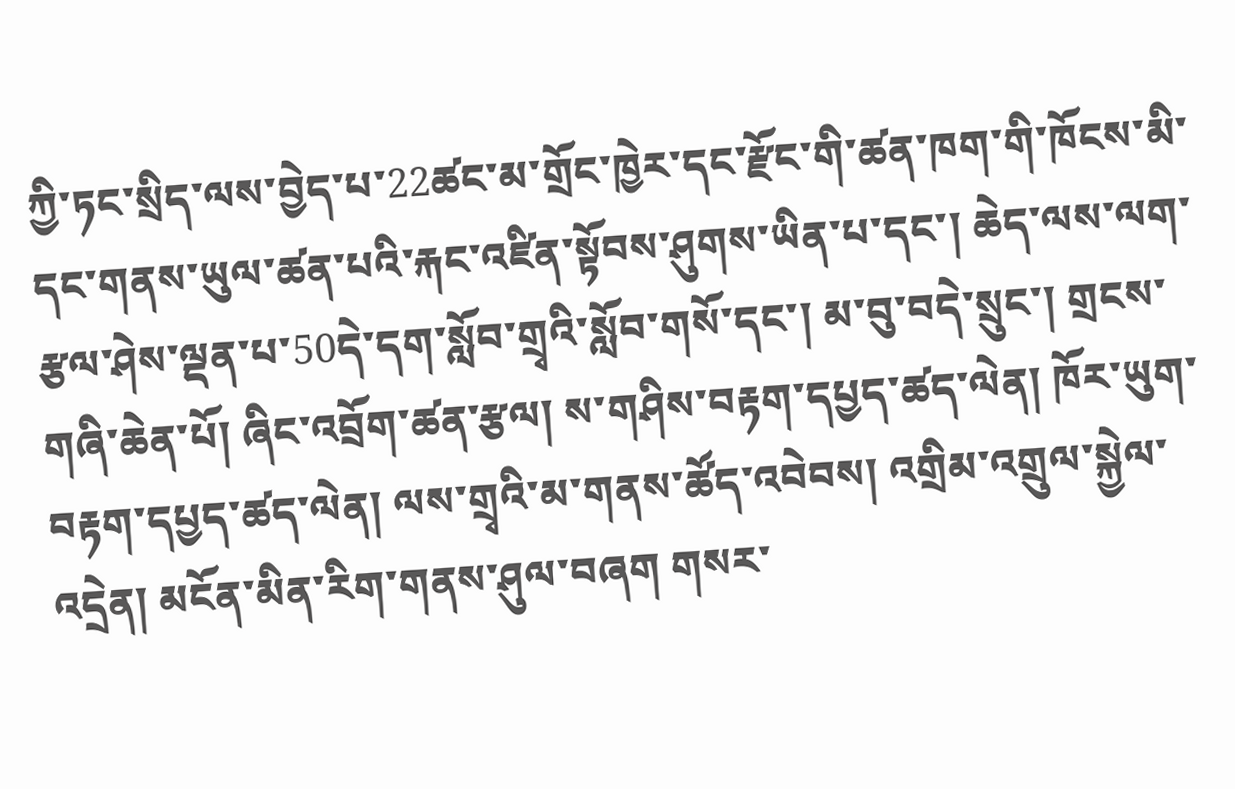ཀྱི་ཏང་སྲིད་ལས་བྱེད་པ་22ཚང་མ་གྲོང་ཁྱེར་དང་རྫོང་གི་ཚན་ཁག་གི་ཁོངས་མི་དང་གནས་ཡུལ་ཚན་པའི་རྐང་འཛིན་སྟོབས་ཤུགས་ཡིན་པ་དང་། ཆེད་ལས་ལག་རྩལ་ཤེས་ལྡན་པ་50དེ་དག་སློབ་གྲྭའི་སློབ་གསོ་དང་། མ་བུ་བདེ་སྲུང་། གྲངས་གཞི་ཆེན་པོ། ཞིང་འབྲོག་ཚན་རྩལ། ས་གཤིས་བརྟག་དཔྱད་ཚད་ལེན། ཁོར་ཡུག་བརྟག་དཔྱད་ཚད་ལེན། ལས་གྲྭའི་མ་གནས་ཚོད་འབེབས། འགྲིམ་འགྲུལ་སྐྱེལ་འདྲེན། མངོན་མིན་རིག་གནས་ཤུལ་བཞག གསར་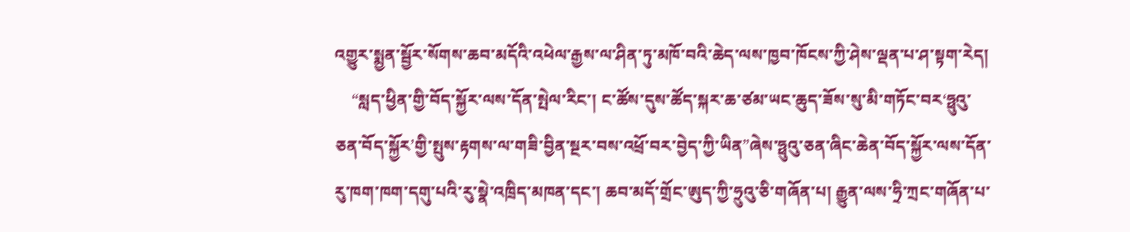འགྱུར་སྨྱན་སྦྱོར་སོགས་ཆབ་མདོའི་འཕེལ་རྒྱས་ལ་ཤིན་ཏུ་མཁོ་བའི་ཆེད་ལས་ཁྱབ་ཁོངས་ཀྱི་ཤེས་ལྡན་པ་ཤ་སྟག་རེད།
    “སླད་ཕྱིན་གྱི་བོད་སྐྱོར་ལས་དོན་སྤེལ་རིང་། ང་ཚོས་དུས་ཚོད་སྐར་ཆ་ཙམ་ཡང་ཆུད་ཟོས་སུ་མི་གཏོང་བར‘ཧྥུའུ་ཅན་བོད་སྐྱོར’གྱི་སྤུས་རྟགས་ལ་གཟི་བྱིན་སྔར་བས་འཕྲོ་བར་བྱེད་ཀྱི་ཡིན”ཞེས་ཧྥུའུ་ཅན་ཞིང་ཆེན་བོད་སྐྱོར་ལས་དོན་རུ་ཁག་ཁག་དགུ་པའི་རུ་སྣེ་འཁྲིད་མཁན་དང་། ཆབ་མདོ་གྲོང་ཨུད་ཀྱི་ཧྲུའུ་ཅི་གཞོན་པ། རྒྱུན་ལས་ཧྲི་ཀྲང་གཞོན་པ་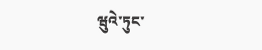ཝུའེ་ཏུང་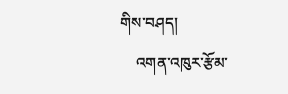གིས་བཤད།
    འགན་འཁུར་རྩོམ་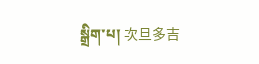སྒྲིག་པ། 次旦多吉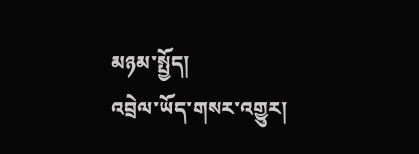མཉམ་སྤྱོད།
འབྲེལ་ཡོད་གསར་འགྱུར།